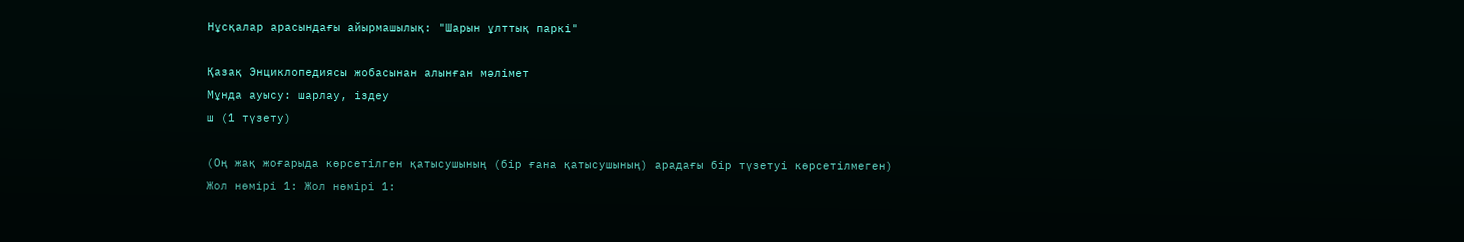Нұсқалар арасындағы айырмашылық: "Шарын ұлттық паркі"

Қазақ Энциклопедиясы жобасынан алынған мәлімет
Мұнда ауысу: шарлау, іздеу
ш (1 түзету)

(Оң жақ жоғарыда көрсетілген қатысушының (бір ғана қатысушының) арадағы бір түзетуі көрсетілмеген)
Жол нөмірі 1: Жол нөмірі 1: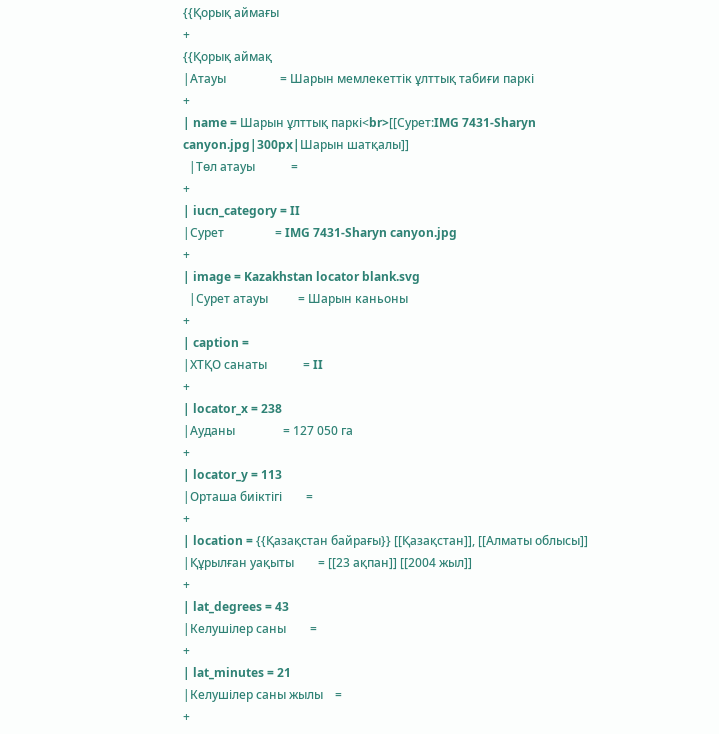{{Қорық аймағы
+
{{Қорық аймақ
|Атауы                  = Шарын мемлекеттік ұлттық табиғи паркі
+
| name = Шарын ұлттық паркі<br>[[Сурет:IMG 7431-Sharyn canyon.jpg|300px|Шарын шатқалы]]
  |Төл атауы            =
+
| iucn_category = II
|Сурет                 = IMG 7431-Sharyn canyon.jpg
+
| image = Kazakhstan locator blank.svg
  |Сурет атауы          = Шарын каньоны
+
| caption =
|ХТҚО санаты            = II
+
| locator_x = 238
|Ауданы                = 127 050 га
+
| locator_y = 113
|Орташа биіктігі        =
+
| location = {{Қазақстан байрағы}} [[Қазақстан]], [[Алматы облысы]]
|Құрылған уақыты        = [[23 ақпан]] [[2004 жыл]]
+
| lat_degrees = 43
|Келушілер саны        =
+
| lat_minutes = 21
|Келушілер саны жылы    =
+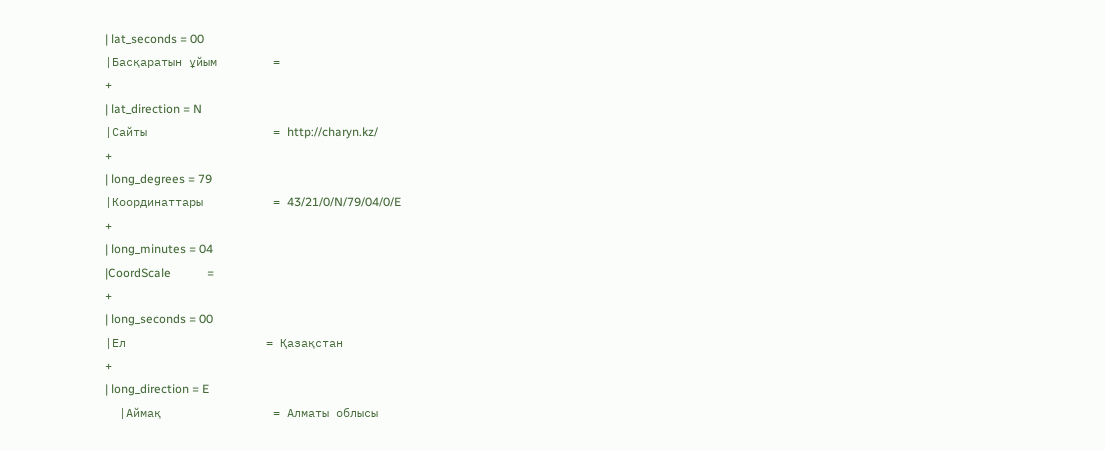| lat_seconds = 00
|Басқаратын ұйым        =
+
| lat_direction = N
|Сайты                  = http://charyn.kz/
+
| long_degrees = 79
|Координаттары          = 43/21/0/N/79/04/0/E
+
| long_minutes = 04
|CoordScale            =
+
| long_seconds = 00
|Ел                    = Қазақстан
+
| long_direction = E
  |Аймақ                = Алматы облысы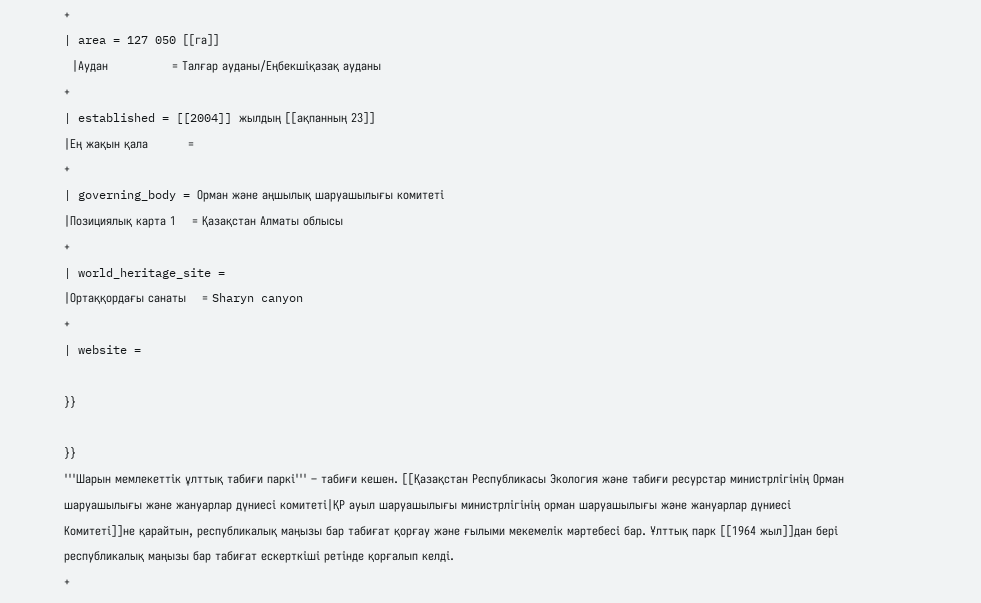+
| area = 127 050 [[га]]
  |Аудан                = Талғар ауданы/Еңбекшіқазақ ауданы
+
| established = [[2004]] жылдың [[ақпанның 23]]
|Ең жақын қала          =
+
| governing_body = Орман және аңшылық шаруашылығы комитеті
|Позициялық карта 1    = Қазақстан Алматы облысы
+
| world_heritage_site =
|Ортаққордағы санаты    = Sharyn canyon
+
| website =

}}

}}
'''Шарын мемлекеттік ұлттық табиғи паркі''' – табиғи кешен. [[Қазақстан Республикасы Экология және табиғи ресурстар министрлігінің Орман шаруашылығы және жануарлар дүниесі комитеті|ҚР ауыл шаруашылығы министрлігінің орман шаруашылығы және жануарлар дүниесі Комитеті]]не қарайтын, республикалық маңызы бар табиғат қорғау және ғылыми мекемелік мәртебесі бар. Ұлттық парк [[1964 жыл]]дан бері республикалық маңызы бар табиғат ескерткіші ретінде қорғалып келді.
+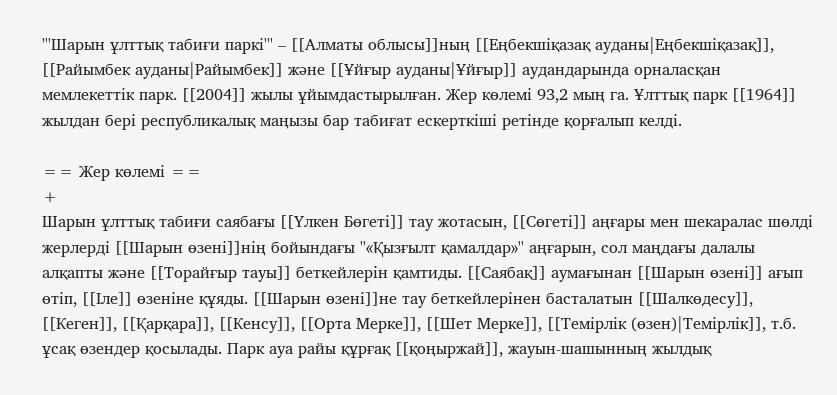'''Шарын ұлттық табиғи паркі''' – [[Алматы облысы]]ның [[Еңбекшіқазақ ауданы|Еңбекшіқазақ]], [[Райымбек ауданы|Райымбек]] және [[Ұйғыр ауданы|Ұйғыр]] аудандарында орналасқан мемлекеттік парк. [[2004]] жылы ұйымдастырылған. Жер көлемі 93,2 мың га. Ұлттық парк [[1964]] жылдан бері республикалық маңызы бар табиғат ескерткіші ретінде қорғалып келді.

== Жер көлемі ==
+
Шарын ұлттық табиғи саябағы [[Үлкен Бөгеті]] тау жотасын, [[Сөгеті]] аңғары мен шекаралас шөлді жерлерді [[Шарын өзені]]нің бойындағы ''«Қызғылт қамалдар»'' аңғарын, сол маңдағы далалы алқапты және [[Торайғыр тауы]] беткейлерін қамтиды. [[Саябақ]] аумағынан [[Шарын өзені]] ағып өтіп, [[Іле]] өзеніне құяды. [[Шарын өзені]]не тау беткейлерінен басталатын [[Шалкөдесу]], [[Кеген]], [[Қарқара]], [[Кенсу]], [[Орта Мерке]], [[Шет Мерке]], [[Темірлік (өзен)|Темірлік]], т.б. ұсақ өзендер қосылады. Парк ауа райы құрғақ [[қоңыржай]], жауын-шашынның жылдық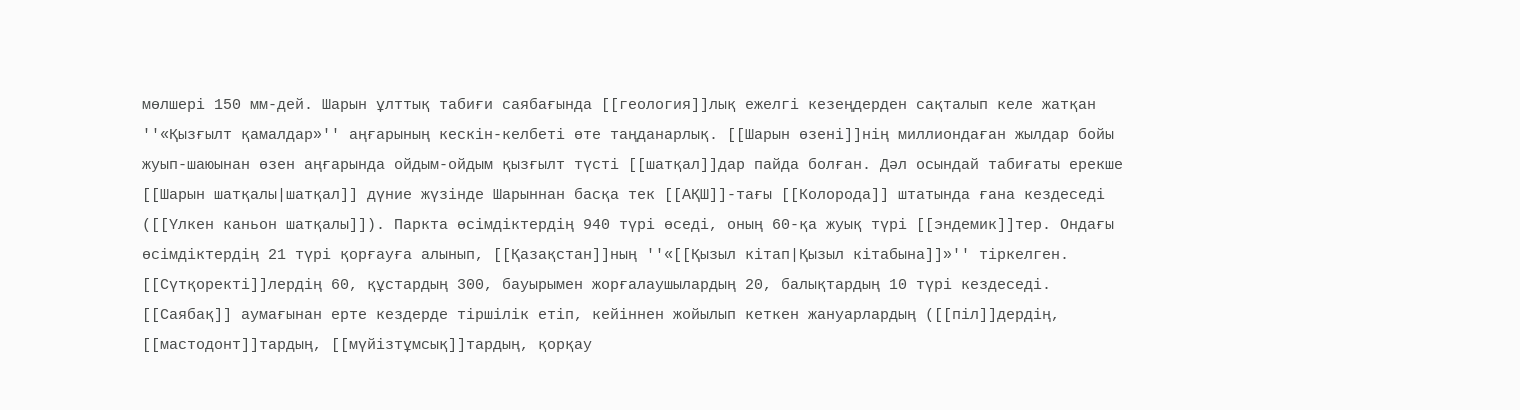мөлшері 150 мм-дей. Шарын ұлттық табиғи саябағында [[геология]]лық ежелгі кезеңдерден сақталып келе жатқан ''«Қызғылт қамалдар»'' аңғарының кескін-келбеті өте таңданарлық. [[Шарын өзені]]нің миллиондаған жылдар бойы жуып-шаюынан өзен аңғарында ойдым-ойдым қызғылт түсті [[шатқал]]дар пайда болған. Дәл осындай табиғаты ерекше [[Шарын шатқалы|шатқал]] дүние жүзінде Шарыннан басқа тек [[АҚШ]]-тағы [[Колорода]] штатында ғана кездеседі ([[Үлкен каньон шатқалы]]). Паркта өсімдіктердің 940 түрі өседі, оның 60-қа жуық түрі [[эндемик]]тер. Ондағы өсімдіктердің 21 түрі қорғауға алынып, [[Қазақстан]]ның ''«[[Қызыл кітап|Қызыл кітабына]]»'' тіркелген. [[Сүтқоректі]]лердің 60, құстардың 300, бауырымен жорғалаушылардың 20, балықтардың 10 түрі кездеседі. [[Саябақ]] аумағынан ерте кездерде тіршілік етіп, кейіннен жойылып кеткен жануарлардың ([[піл]]дердің, [[мастодонт]]тардың, [[мүйізтұмсық]]тардың, қорқау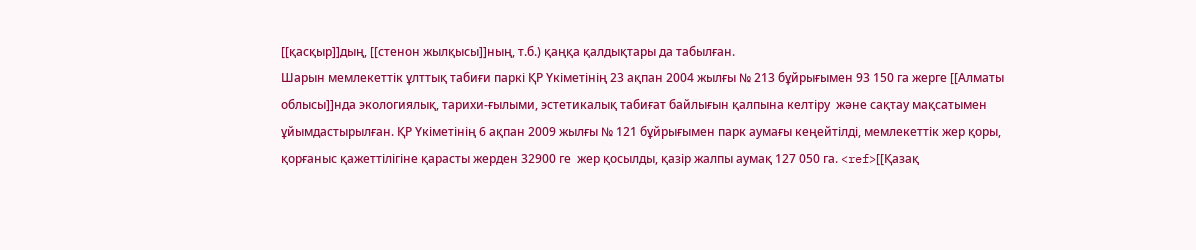[[қасқыр]]дың, [[стенон жылқысы]]ның, т.б.) қаңқа қалдықтары да табылған.
Шарын мемлекеттік ұлттық табиғи паркі ҚР Үкіметінің 23 ақпан 2004 жылғы № 213 бұйрығымен 93 150 га жерге [[Алматы облысы]]нда экологиялық, тарихи-ғылыми, эстетикалық табиғат байлығын қалпына келтіру  және сақтау мақсатымен ұйымдастырылған. ҚР Үкіметінің 6 ақпан 2009 жылғы № 121 бұйрығымен парк аумағы кеңейтілді, мемлекеттік жер қоры, қорғаныс қажеттілігіне қарасты жерден 32900 ге  жер қосылды, қазір жалпы аумақ 127 050 га. <ref>[[Қазақ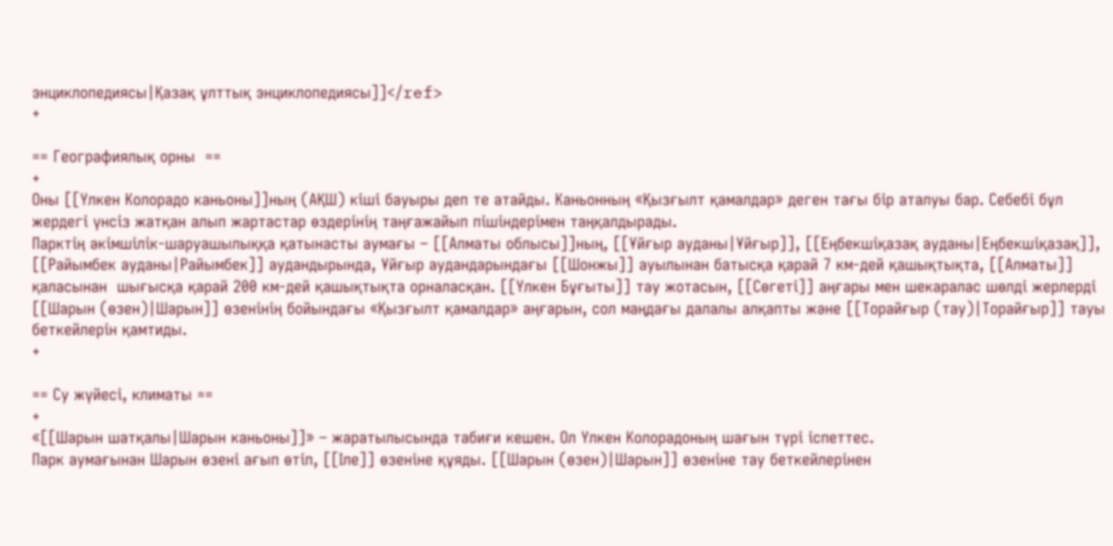энциклопедиясы|Қазақ ұлттық энциклопедиясы]]</ref>
+

== Географиялық орны  ==
+
Оны [[Үлкен Колорадо каньоны]]ның (АҚШ) кіші бауыры деп те атайды. Каньонның «Қызғылт қамалдар» деген тағы бір аталуы бар. Себебі бұл жердегі үнсіз жатқан алып жартастар өздерінің таңғажайып пішіндерімен таңқалдырады.
Парктің әкімшілік-шаруашылыққа қатынасты аумағы – [[Алматы облысы]]ның, [[Ұйғыр ауданы|Ұйғыр]], [[Еңбекшіқазақ ауданы|Еңбекшіқазақ]], [[Райымбек ауданы|Райымбек]] аудандырында, Ұйғыр аудандарындағы [[Шонжы]] ауылынан батысқа қарай 7 км-дей қашықтықта, [[Алматы]] қаласынан  шығысқа қарай 200 км-дей қашықтықта орналасқан. [[Үлкен Бұғыты]] тау жотасын, [[Сөгеті]] аңғары мен шекаралас шөлді жерлерді [[Шарын (өзен)|Шарын]] өзенінің бойындағы «Қызғылт қамалдар» аңғарын, сол маңдағы далалы алқапты және [[Торайғыр (тау)|Торайғыр]] тауы беткейлерін қамтиды.
+

== Су жүйесі, климаты ==
+
«[[Шарын шатқалы|Шарын каньоны]]» – жаратылысында табиғи кешен. Ол Үлкен Колорадоның шағын түрі іспеттес.
Парк аумағынан Шарын өзені ағып өтіп, [[Іле]] өзеніне құяды. [[Шарын (өзен)|Шарын]] өзеніне тау беткейлерінен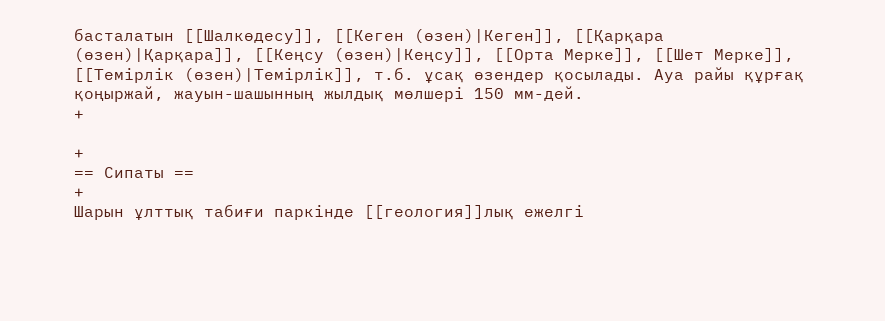басталатын [[Шалкөдесу]], [[Кеген (өзен)|Кеген]], [[Қарқара (өзен)|Қарқара]], [[Кеңсу (өзен)|Кеңсу]], [[Орта Мерке]], [[Шет Мерке]], [[Темірлік (өзен)|Темірлік]], т.б. ұсақ өзендер қосылады. Ауа райы құрғақ қоңыржай, жауын-шашынның жылдық мөлшері 150 мм-дей.
+

+
== Сипаты ==
+
Шарын ұлттық табиғи паркінде [[геология]]лық ежелгі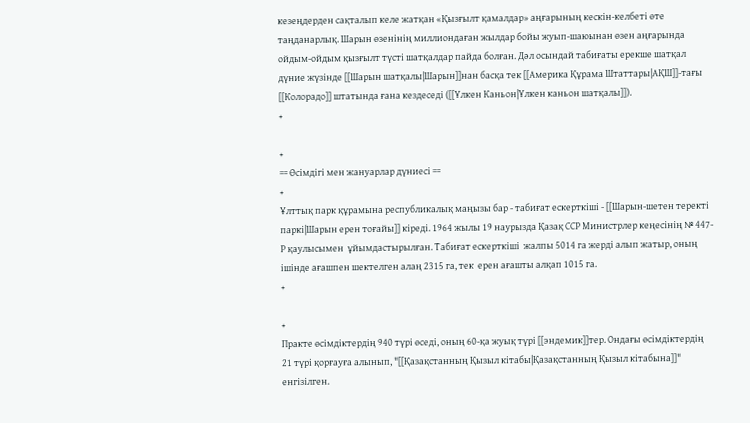кезеңдерден сақталып келе жатқан «Қызғылт қамалдар» аңғарының кескін-келбеті өте таңданарлық. Шарын өзенінің миллиондаған жылдар бойы жуып-шаюынан өзен аңғарында ойдым-ойдым қызғылт түсті шатқалдар пайда болған. Дәл осындай табиғаты ерекше шатқал дүние жүзінде [[Шарын шатқалы|Шарын]]нан басқа тек [[Америка Құрама Штаттары|АҚШ]]-тағы [[Колорадо]] штатында ғана кездеседі ([[Үлкен Каньон|Үлкен каньон шатқалы]]).
+

+
== Өсімдігі мен жануарлар дүниесі ==
+
Ұлттық парк құрамына республикалық маңызы бар - табиғат ескерткіші - [[Шарын-шетен теректі паркі|Шарын ерен тоғайы]] кіреді. 1964 жылы 19 наурызда Қазақ ССР Министрлер кеңесінің № 447-Р қаулысымен  ұйымдастырылған. Табиғат ескерткіші  жалпы 5014 га жерді алып жатыр, оның ішінде ағашпен шектелген алаң 2315 га, тек  ерен ағашты алқап 1015 га.
+

+
Практе өсімдіктердің 940 түрі өседі, оның 60-қа жуық түрі [[эндемик]]тер. Ондағы өсімдіктердің 21 түрі қорғауға алынып, "[[Қазақстанның Қызыл кітабы|Қазақстанның Қызыл кітабына]]" енгізілген.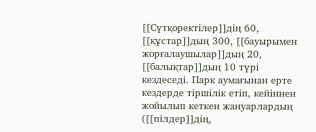[[Сүтқоректілер]]дің 60, [[құстар]]дың 300, [[бауырымен жорғалаушылар]]дың 20, [[балықтар]]дың 10 түрі кездеседі. Парк аумағынан ерте кездерде тіршілік етіп, кейіннен жойылып кеткен жануарлардың ([[пілдер]]дің,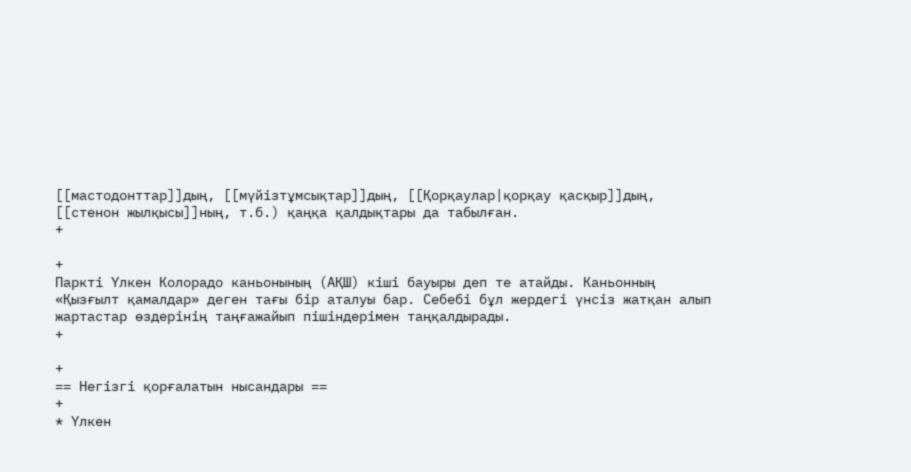[[мастодонттар]]дың, [[мүйізтұмсықтар]]дың, [[Қорқаулар|қорқау қасқыр]]дың, [[стенон жылқысы]]ның, т.б.) қаңқа қалдықтары да табылған.
+

+
Паркті Үлкен Колорадо каньонының (АҚШ) кіші бауыры деп те атайды. Каньонның «Қызғылт қамалдар» деген тағы бір аталуы бар. Себебі бұл жердегі үнсіз жатқан алып жартастар өздерінің таңғажайып пішіндерімен таңқалдырады.
+

+
== Негізгі қорғалатын нысандары ==
+
* Үлкен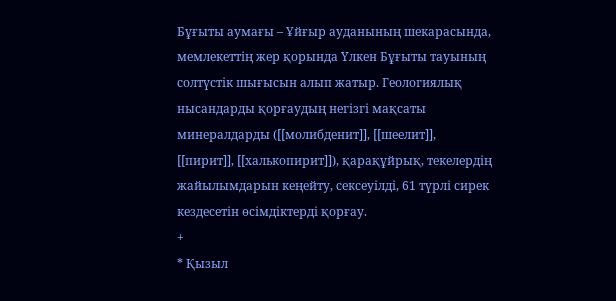Бұғыты аумағы – Ұйғыр ауданының шекарасында, мемлекеттің жер қорында Үлкен Бұғыты тауының солтүстік шығысын алып жатыр. Геологиялық нысандарды қорғаудың негізгі мақсаты минералдарды ([[молибденит]], [[шеелит]], [[пирит]], [[халькопирит]]), қарақұйрық, текелердің жайылымдарын кеңейту, сексеуілді, 61 түрлі сирек кездесетін өсімдіктерді қорғау.
+
* Қызыл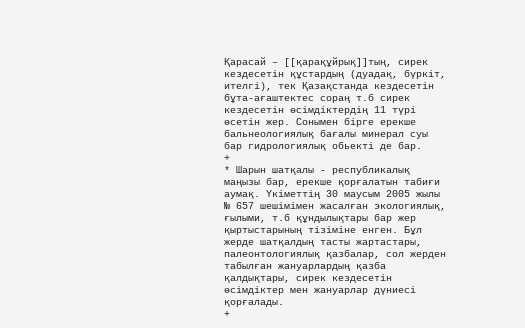Қарасай – [[қарақұйрық]]тың, сирек кездесетін құстардың (дуадақ, бүркіт, ителгі), тек Қазақстанда кездесетін бұта-ағаштектес сораң т.б сирек кездесетін өсімдіктердің 11 түрі өсетін жер. Сонымен бірге ерекше бальнеологиялық бағалы минерал суы бар гидрологиялық обьекті де бар.
+
* Шарын шатқалы - республикалық маңызы бар, ерекше қорғалатын табиғи аумақ. Үкіметтің 30 маусым 2005 жылы № 657 шешімімен жасалған экологиялық, ғылыми, т.б құндылықтары бар жер қыртыстарының тізіміне енген. Бұл жерде шатқалдың тасты жартастары, палеонтологиялық қазбалар, сол жерден табылған жануарлардың қазба қалдықтары, сирек кездесетін өсімдіктер мен жануарлар дүниесі қорғалады.
+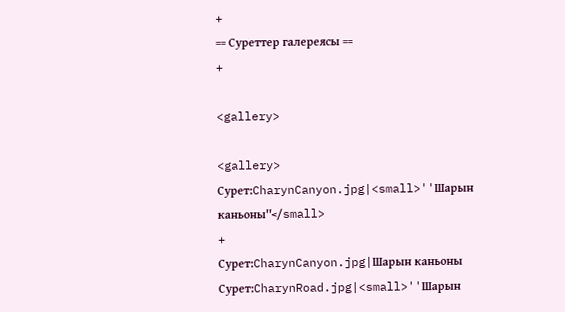+
== Суреттер галереясы ==
+

<gallery>

<gallery>
Сурет:CharynCanyon.jpg|<small>''Шарын каньоны''</small>
+
Сурет:CharynCanyon.jpg|Шарын каньоны
Сурет:CharynRoad.jpg|<small>''Шарын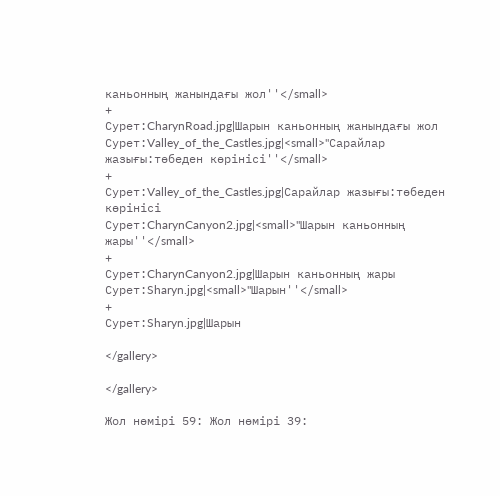каньонның жанындағы жол''</small>
+
Сурет:CharynRoad.jpg|Шарын каньонның жанындағы жол
Сурет:Valley_of_the_Castles.jpg|<small>''Сарайлар жазығы:төбеден көрінісі''</small>
+
Сурет:Valley_of_the_Castles.jpg|Сарайлар жазығы:төбеден көрінісі
Сурет:CharynCanyon2.jpg|<small>''Шарын каньонның жары''</small>
+
Сурет:CharynCanyon2.jpg|Шарын каньонның жары
Сурет:Sharyn.jpg|<small>''Шарын''</small>
+
Сурет:Sharyn.jpg|Шарын

</gallery>

</gallery>

Жол нөмірі 59: Жол нөмірі 39: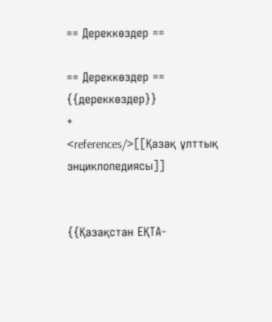== Дереккөздер ==

== Дереккөздер ==
{{дереккөздер}}
+
<references/>[[Қазақ ұлттық энциклопедиясы]]


{{Қазақстан ЕҚТА-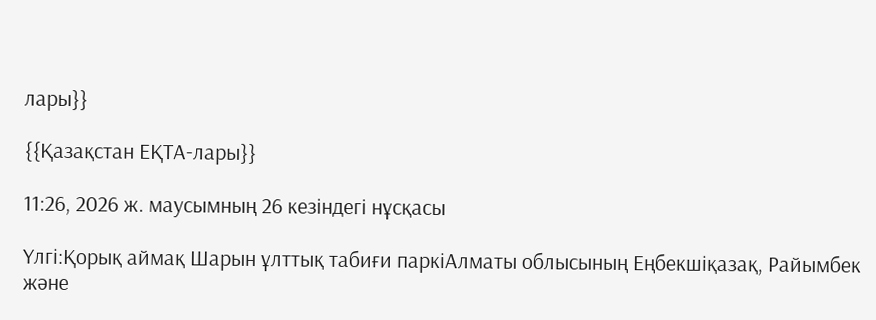лары}}

{{Қазақстан ЕҚТА-лары}}

11:26, 2026 ж. маусымның 26 кезіндегі нұсқасы

Үлгі:Қорық аймақ Шарын ұлттық табиғи паркіАлматы облысының Еңбекшіқазақ, Райымбек және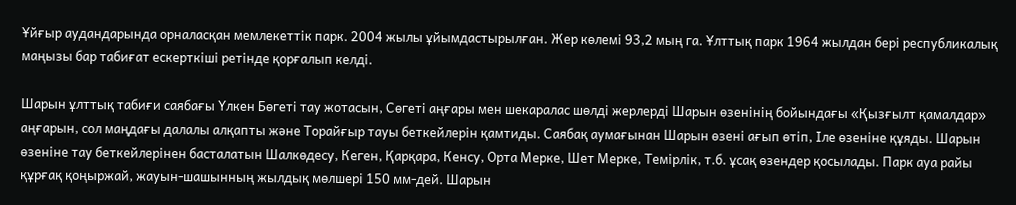Ұйғыр аудандарында орналасқан мемлекеттік парк. 2004 жылы ұйымдастырылған. Жер көлемі 93,2 мың га. Ұлттық парк 1964 жылдан бері республикалық маңызы бар табиғат ескерткіші ретінде қорғалып келді.

Шарын ұлттық табиғи саябағы Үлкен Бөгеті тау жотасын, Сөгеті аңғары мен шекаралас шөлді жерлерді Шарын өзенінің бойындағы «Қызғылт қамалдар» аңғарын, сол маңдағы далалы алқапты және Торайғыр тауы беткейлерін қамтиды. Саябақ аумағынан Шарын өзені ағып өтіп, Іле өзеніне құяды. Шарын өзеніне тау беткейлерінен басталатын Шалкөдесу, Кеген, Қарқара, Кенсу, Орта Мерке, Шет Мерке, Темірлік, т.б. ұсақ өзендер қосылады. Парк ауа райы құрғақ қоңыржай, жауын-шашынның жылдық мөлшері 150 мм-дей. Шарын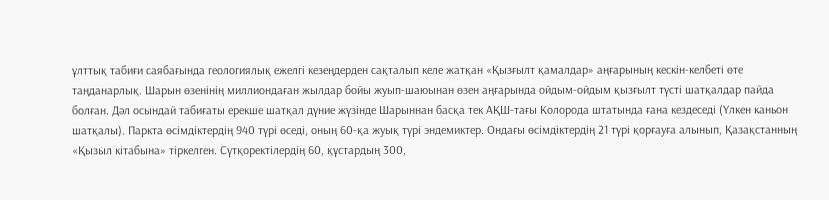ұлттық табиғи саябағында геологиялық ежелгі кезеңдерден сақталып келе жатқан «Қызғылт қамалдар» аңғарының кескін-келбеті өте таңданарлық. Шарын өзенінің миллиондаған жылдар бойы жуып-шаюынан өзен аңғарында ойдым-ойдым қызғылт түсті шатқалдар пайда болған. Дәл осындай табиғаты ерекше шатқал дүние жүзінде Шарыннан басқа тек АҚШ-тағы Колорода штатында ғана кездеседі (Үлкен каньон шатқалы). Паркта өсімдіктердің 940 түрі өседі, оның 60-қа жуық түрі эндемиктер. Ондағы өсімдіктердің 21 түрі қорғауға алынып, Қазақстанның «Қызыл кітабына» тіркелген. Сүтқоректілердің 60, құстардың 300,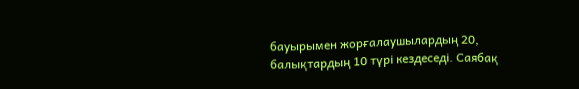бауырымен жорғалаушылардың 20, балықтардың 10 түрі кездеседі. Саябақ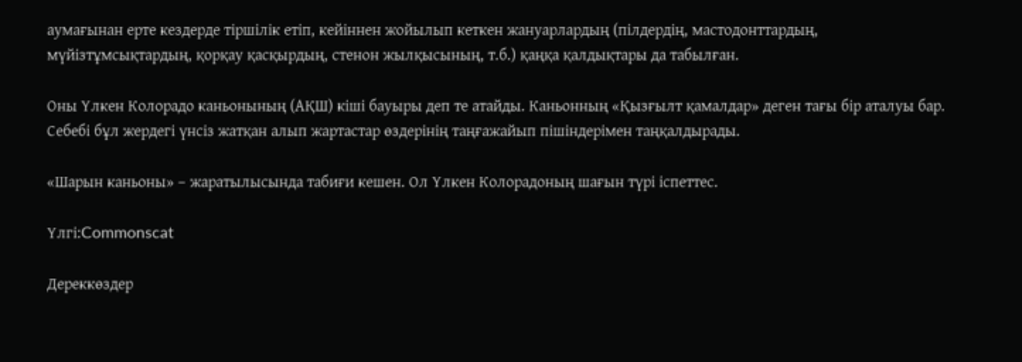аумағынан ерте кездерде тіршілік етіп, кейіннен жойылып кеткен жануарлардың (пілдердің, мастодонттардың, мүйізтұмсықтардың, қорқау қасқырдың, стенон жылқысының, т.б.) қаңқа қалдықтары да табылған.

Оны Үлкен Колорадо каньонының (АҚШ) кіші бауыры деп те атайды. Каньонның «Қызғылт қамалдар» деген тағы бір аталуы бар. Себебі бұл жердегі үнсіз жатқан алып жартастар өздерінің таңғажайып пішіндерімен таңқалдырады.

«Шарын каньоны» – жаратылысында табиғи кешен. Ол Үлкен Колорадоның шағын түрі іспеттес.

Үлгі:Commonscat

Дереккөздер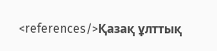<references/>Қазақ ұлттық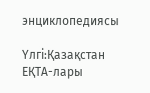энциклопедиясы

Үлгі:Қазақстан ЕҚТА-лары